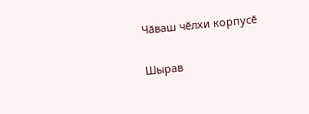Чӑваш чӗлхи корпусӗ

Шырав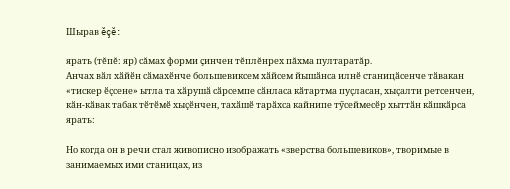Шырав ĕçĕ:

ярать (тĕпĕ: яр) сăмах форми çинчен тĕплĕнрех пăхма пултаратăр.
Анчах вӑл хӑйӗн сӑмахӗнче большевиксем хӑйсем йышӑнса илнӗ станицӑсенче тӑвакан «тискер ӗҫсене» ытла та хӑрушӑ сӑрсемпе сӑнласа кӑтартма пуҫласан, хыҫалти ретсенчен, кӑн-кӑвак табак тӗтӗмӗ хыҫӗнчен, тахӑшӗ тарӑхса кайнипе тӳсеймесӗр хыттӑн кӑшкӑрса ярать:

Но когда он в речи стал живописно изображать «зверства большевиков», творимые в занимаемых ими станицах, из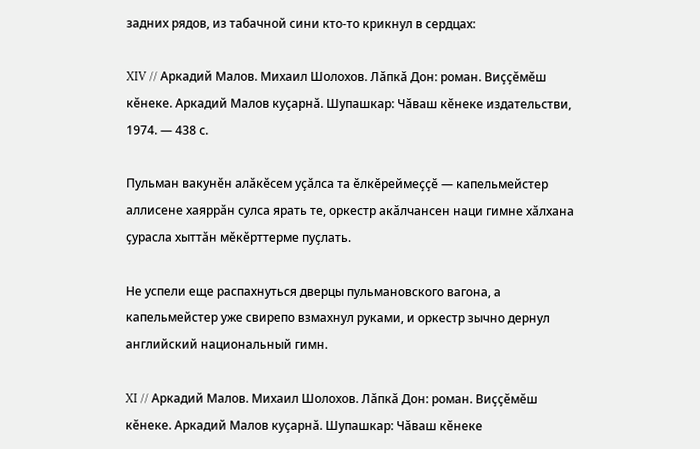задних рядов, из табачной сини кто-то крикнул в сердцах:

XIV // Аркадий Малов. Михаил Шолохов. Лӑпкӑ Дон: роман. Виҫҫӗмӗш кӗнеке. Аркадий Малов куҫарнӑ. Шупашкар: Чӑваш кӗнеке издательстви, 1974. — 438 с.

Пульман вакунӗн алӑкӗсем уҫӑлса та ӗлкӗреймеҫҫӗ — капельмейстер аллисене хаяррӑн сулса ярать те, оркестр акӑлчансен наци гимне хӑлхана ҫурасла хыттӑн мӗкӗрттерме пуҫлать.

Не успели еще распахнуться дверцы пульмановского вагона, а капельмейстер уже свирепо взмахнул руками, и оркестр зычно дернул английский национальный гимн.

XI // Аркадий Малов. Михаил Шолохов. Лӑпкӑ Дон: роман. Виҫҫӗмӗш кӗнеке. Аркадий Малов куҫарнӑ. Шупашкар: Чӑваш кӗнеке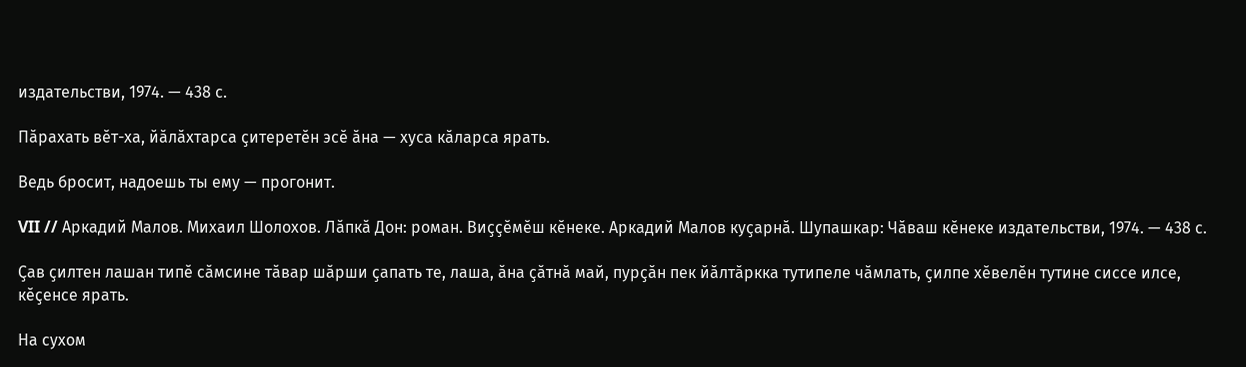издательстви, 1974. — 438 с.

Пӑрахать вӗт-ха, йӑлӑхтарса ҫитеретӗн эсӗ ӑна — хуса кӑларса ярать.

Ведь бросит, надоешь ты ему — прогонит.

VII // Аркадий Малов. Михаил Шолохов. Лӑпкӑ Дон: роман. Виҫҫӗмӗш кӗнеке. Аркадий Малов куҫарнӑ. Шупашкар: Чӑваш кӗнеке издательстви, 1974. — 438 с.

Ҫав ҫилтен лашан типӗ сӑмсине тӑвар шӑрши ҫапать те, лаша, ӑна ҫӑтнӑ май, пурҫӑн пек йӑлтӑркка тутипеле чӑмлать, ҫилпе хӗвелӗн тутине сиссе илсе, кӗҫенсе ярать.

На сухом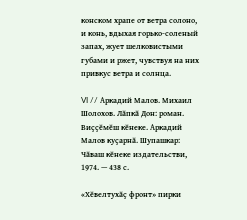конском храпе от ветра солоно, и конь, вдыхая горько-соленый запах, жует шелковистыми губами и ржет, чувствуя на них привкус ветра и солнца.

VI // Аркадий Малов. Михаил Шолохов. Лӑпкӑ Дон: роман. Виҫҫӗмӗш кӗнеке. Аркадий Малов куҫарнӑ. Шупашкар: Чӑваш кӗнеке издательстви, 1974. — 438 с.

«Хӗвелтухӑҫ фронт» пирки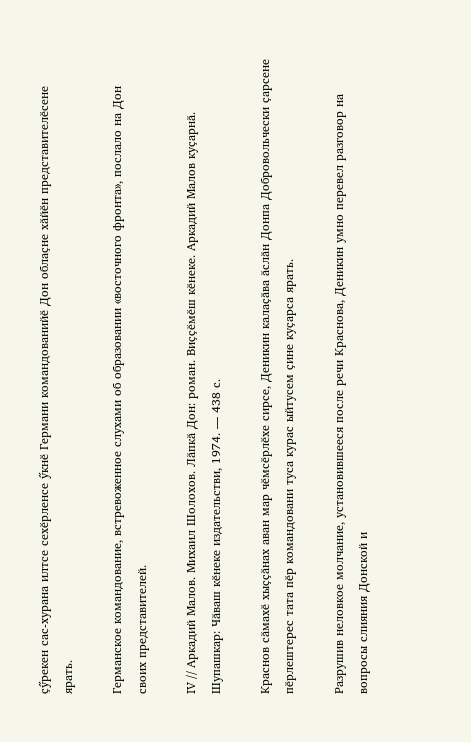ҫӳрекен сас-хурана илтсе сехӗрленсе ӳкнӗ Германи командованийӗ Дон облаҫне хӑйӗн представителӗсене ярать.

Германское командование, встревоженное слухами об образовании «восточного фронта», послало на Дон своих представителей.

IV // Аркадий Малов. Михаил Шолохов. Лӑпкӑ Дон: роман. Виҫҫӗмӗш кӗнеке. Аркадий Малов куҫарнӑ. Шупашкар: Чӑваш кӗнеке издательстви, 1974. — 438 с.

Краснов сӑмахӗ хыҫҫӑнах аван мар чӗмсӗрлӗхе сирсе, Деникин калаҫӑва ӑслӑн Донпа Добровольчески ҫарсене пӗрлештерес тата пӗр командовани туса курас ыйтусем ҫине куҫарса ярать.

Разрушив неловкое молчание, установившееся после речи Краснова, Деникин умно перевел разговор на вопросы слияния Донской и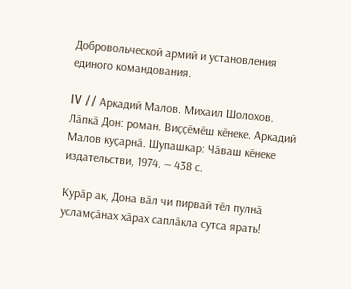Добровольческой армий и установления единого командования.

IV // Аркадий Малов. Михаил Шолохов. Лӑпкӑ Дон: роман. Виҫҫӗмӗш кӗнеке. Аркадий Малов куҫарнӑ. Шупашкар: Чӑваш кӗнеке издательстви, 1974. — 438 с.

Курӑр ак, Дона вӑл чи пирвай тӗл пулнӑ усламҫӑнах хӑрах саплӑкла сутса ярать!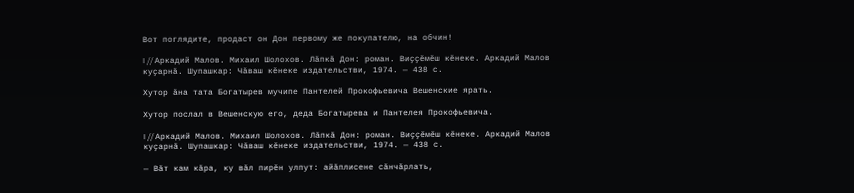Вот поглядите, продаст он Дон первому же покупателю, на обчин!

I // Аркадий Малов. Михаил Шолохов. Лӑпкӑ Дон: роман. Виҫҫӗмӗш кӗнеке. Аркадий Малов куҫарнӑ. Шупашкар: Чӑваш кӗнеке издательстви, 1974. — 438 с.

Хутор ӑна тата Богатырев мучипе Пантелей Прокофьевича Вешенские ярать.

Хутор послал в Вешенскую его, деда Богатырева и Пантелея Прокофьевича.

I // Аркадий Малов. Михаил Шолохов. Лӑпкӑ Дон: роман. Виҫҫӗмӗш кӗнеке. Аркадий Малов куҫарнӑ. Шупашкар: Чӑваш кӗнеке издательстви, 1974. — 438 с.

— Вӑт кам кӑра, ку вӑл пирӗн улпут: айӑплисене сӑнчӑрлать,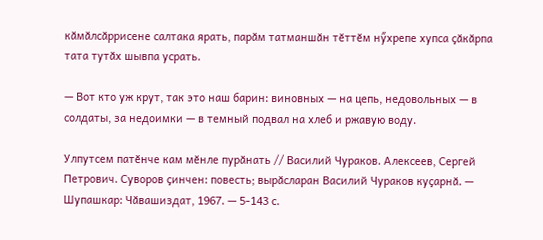кӑмӑлсӑррисене салтака ярать, парӑм татманшӑн тӗттӗм нӳхрепе хупса ҫӑкӑрпа тата тутӑх шывпа усрать.

— Вот кто уж крут, так это наш барин: виновных — на цепь, недовольных — в солдаты, за недоимки — в темный подвал на хлеб и ржавую воду.

Улпутсем патӗнче кам мӗнле пурӑнать // Василий Чураков. Алексеев, Сергей Петрович. Суворов ҫинчен: повесть; вырӑсларан Василий Чураков куҫарнӑ. — Шупашкар: Чӑвашиздат, 1967. — 5-143 с.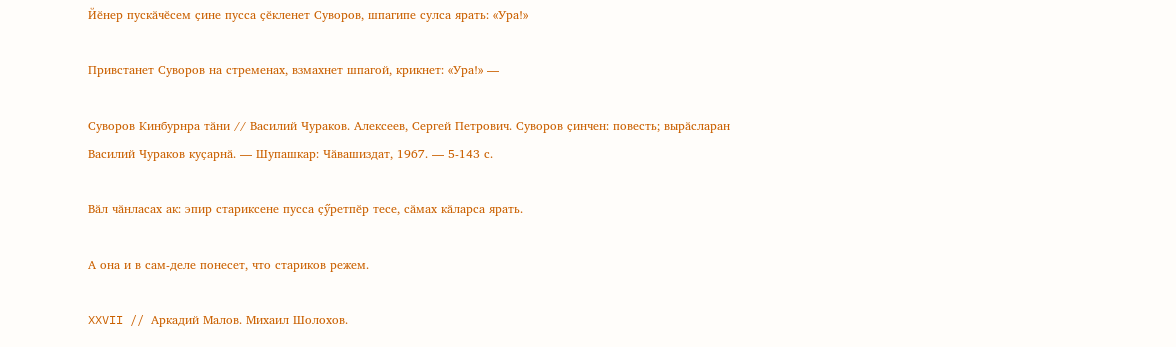Йӗнер пускӑчӗсем ҫине пусса ҫӗкленет Суворов, шпагипе сулса ярать: «Ура!»

Привстанет Суворов на стременах, взмахнет шпагой, крикнет: «Ура!» —

Суворов Кинбурнра тӑни // Василий Чураков. Алексеев, Сергей Петрович. Суворов ҫинчен: повесть; вырӑсларан Василий Чураков куҫарнӑ. — Шупашкар: Чӑвашиздат, 1967. — 5-143 с.

Вӑл чӑнласах ак: эпир стариксене пусса ҫӳретпӗр тесе, сӑмах кӑларса ярать.

А она и в сам-деле понесет, что стариков режем.

XXVII // Аркадий Малов. Михаил Шолохов.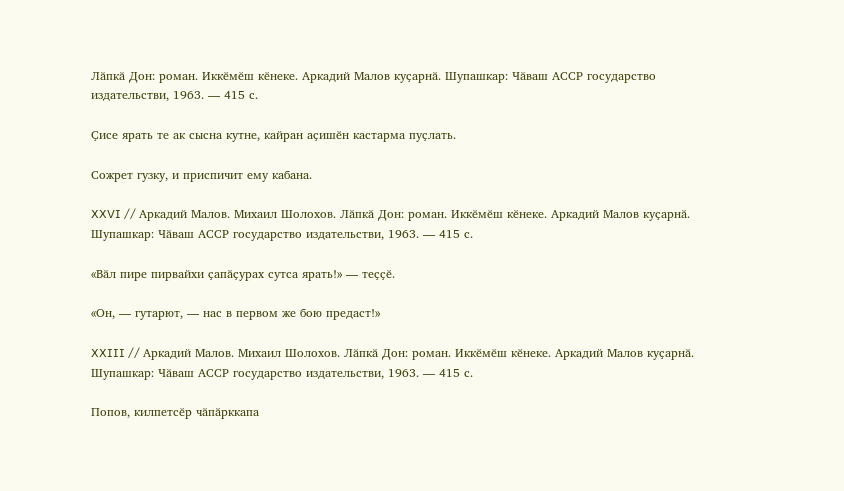Лӑпкӑ Дон: роман. Иккӗмӗш кӗнеке. Аркадий Малов куҫарнӑ. Шупашкар: Чӑваш АССР государство издательстви, 1963. — 415 с.

Ҫисе ярать те ак сысна кутне, кайран аҫишӗн кастарма пуҫлать.

Сожрет гузку, и приспичит ему кабана.

XXVI // Аркадий Малов. Михаил Шолохов. Лӑпкӑ Дон: роман. Иккӗмӗш кӗнеке. Аркадий Малов куҫарнӑ. Шупашкар: Чӑваш АССР государство издательстви, 1963. — 415 с.

«Вӑл пире пирвайхи ҫапӑҫурах сутса ярать!» — теҫҫӗ.

«Он, — гутарют, — нас в первом же бою предаст!»

XXIII // Аркадий Малов. Михаил Шолохов. Лӑпкӑ Дон: роман. Иккӗмӗш кӗнеке. Аркадий Малов куҫарнӑ. Шупашкар: Чӑваш АССР государство издательстви, 1963. — 415 с.

Попов, килпетсӗр чӑпӑрккапа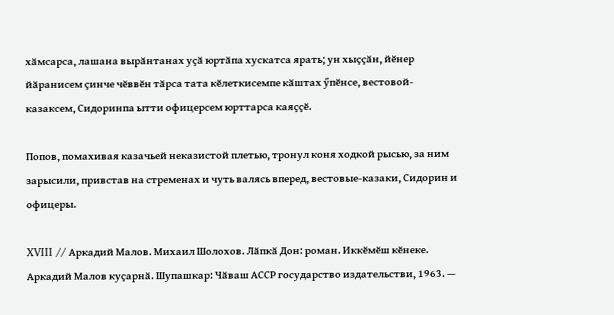хӑмсарса, лашана вырӑнтанах уҫӑ юртӑпа хускатса ярать; ун хыҫҫӑн, йӗнер йӑранисем ҫинче чӗввӗн тӑрса тата кӗлеткисемпе кӑштах ӳпӗнсе, вестовой-казаксем, Сидоринпа ытти офицерсем юрттарса каяҫҫӗ.

Попов, помахивая казачьей неказистой плетью, тронул коня ходкой рысью, за ним зарысили, привстав на стременах и чуть валясь вперед, вестовые-казаки, Сидорин и офицеры.

XVIII // Аркадий Малов. Михаил Шолохов. Лӑпкӑ Дон: роман. Иккӗмӗш кӗнеке. Аркадий Малов куҫарнӑ. Шупашкар: Чӑваш АССР государство издательстви, 1963. —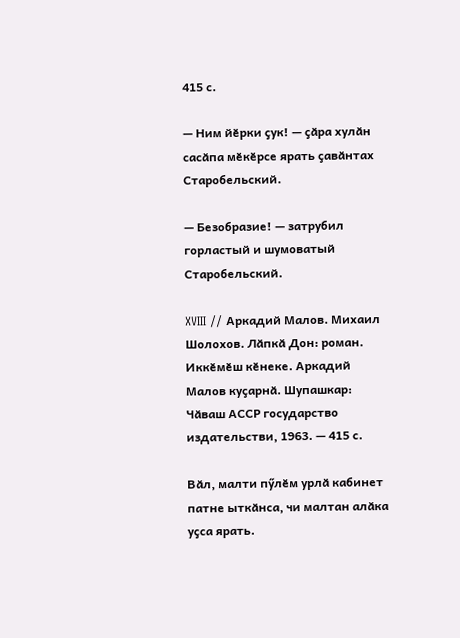415 с.

— Ним йӗрки ҫук! — ҫӑра хулӑн сасӑпа мӗкӗрсе ярать ҫавӑнтах Старобельский.

— Безобразие! — затрубил горластый и шумоватый Старобельский.

XVIII // Аркадий Малов. Михаил Шолохов. Лӑпкӑ Дон: роман. Иккӗмӗш кӗнеке. Аркадий Малов куҫарнӑ. Шупашкар: Чӑваш АССР государство издательстви, 1963. — 415 с.

Вӑл, малти пӳлӗм урлӑ кабинет патне ыткӑнса, чи малтан алӑка уҫса ярать.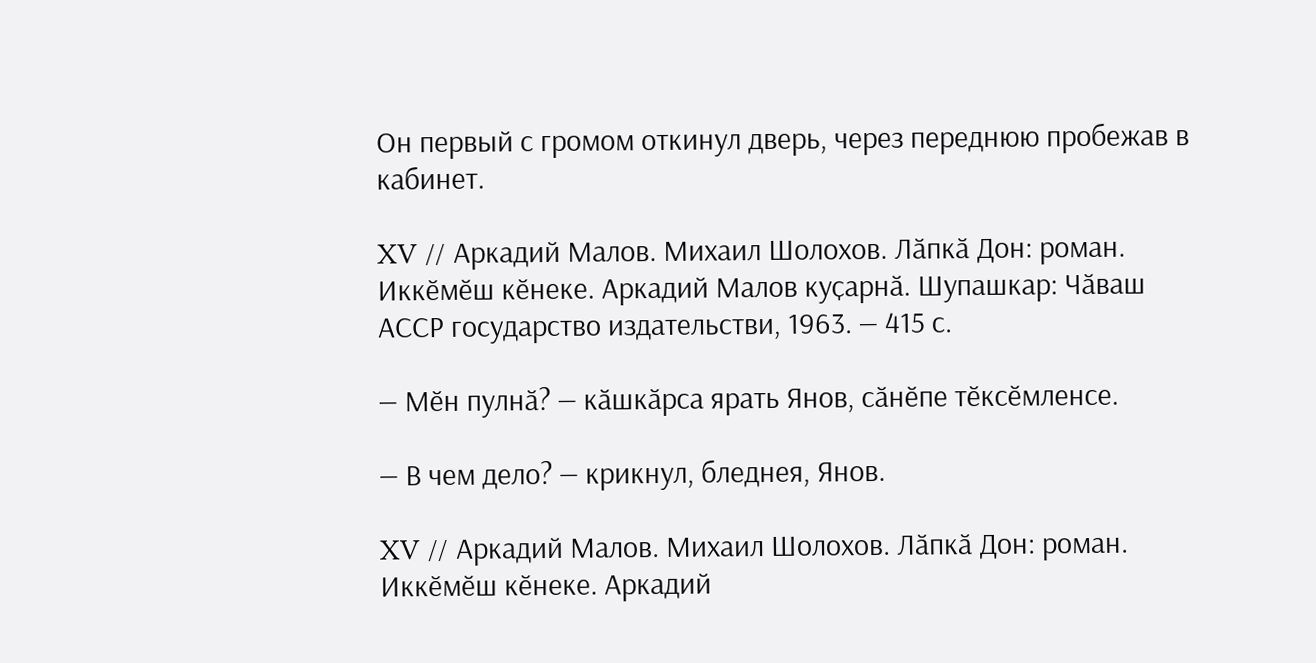Он первый с громом откинул дверь, через переднюю пробежав в кабинет.

XV // Аркадий Малов. Михаил Шолохов. Лӑпкӑ Дон: роман. Иккӗмӗш кӗнеке. Аркадий Малов куҫарнӑ. Шупашкар: Чӑваш АССР государство издательстви, 1963. — 415 с.

— Мӗн пулнӑ? — кӑшкӑрса ярать Янов, сӑнӗпе тӗксӗмленсе.

— В чем дело? — крикнул, бледнея, Янов.

XV // Аркадий Малов. Михаил Шолохов. Лӑпкӑ Дон: роман. Иккӗмӗш кӗнеке. Аркадий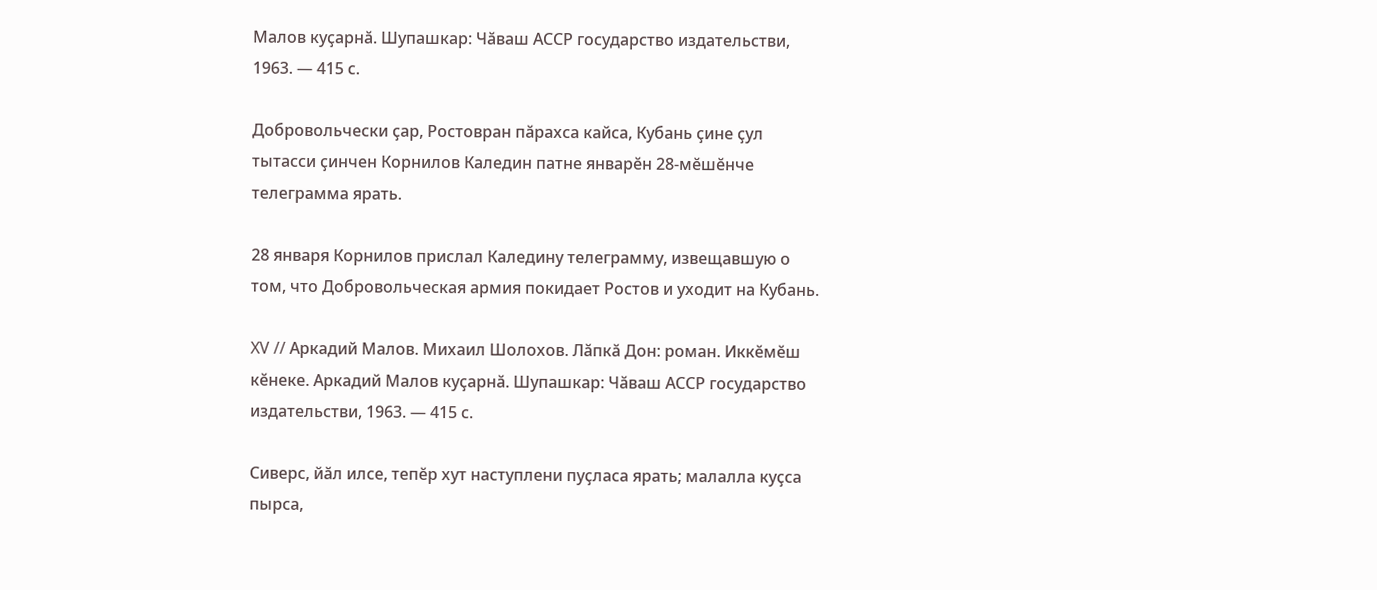Малов куҫарнӑ. Шупашкар: Чӑваш АССР государство издательстви, 1963. — 415 с.

Добровольчески ҫар, Ростовран пӑрахса кайса, Кубань ҫине ҫул тытасси ҫинчен Корнилов Каледин патне январӗн 28-мӗшӗнче телеграмма ярать.

28 января Корнилов прислал Каледину телеграмму, извещавшую о том, что Добровольческая армия покидает Ростов и уходит на Кубань.

XV // Аркадий Малов. Михаил Шолохов. Лӑпкӑ Дон: роман. Иккӗмӗш кӗнеке. Аркадий Малов куҫарнӑ. Шупашкар: Чӑваш АССР государство издательстви, 1963. — 415 с.

Сиверс, йӑл илсе, тепӗр хут наступлени пуҫласа ярать; малалла куҫса пырса,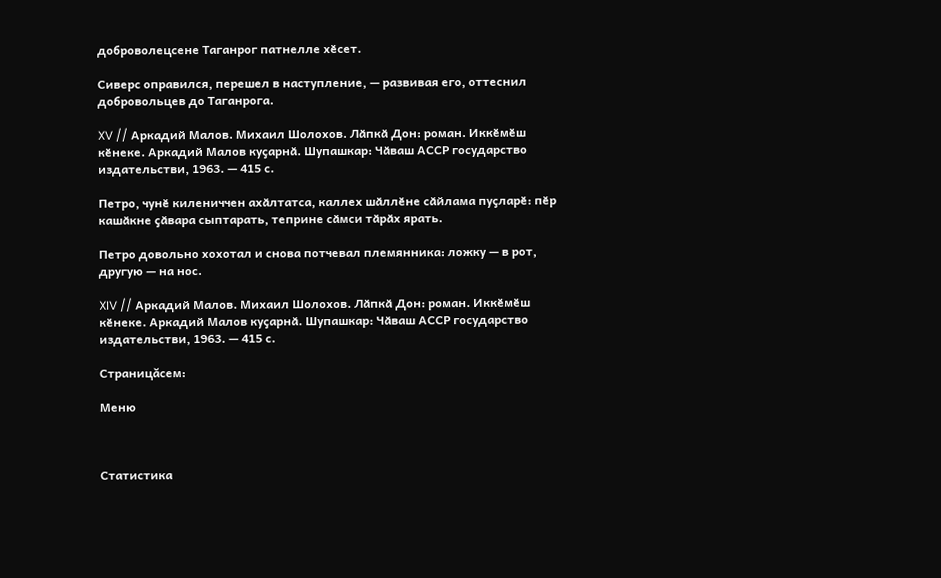доброволецсене Таганрог патнелле хӗсет.

Сиверс оправился, перешел в наступление, — развивая его, оттеснил добровольцев до Таганрога.

XV // Аркадий Малов. Михаил Шолохов. Лӑпкӑ Дон: роман. Иккӗмӗш кӗнеке. Аркадий Малов куҫарнӑ. Шупашкар: Чӑваш АССР государство издательстви, 1963. — 415 с.

Петро, чунӗ килениччен ахӑлтатса, каллех шӑллӗне сӑйлама пуҫларӗ: пӗр кашӑкне ҫӑвара сыптарать, теприне сӑмси тӑрӑх ярать.

Петро довольно хохотал и снова потчевал племянника: ложку — в рот, другую — на нос.

XIV // Аркадий Малов. Михаил Шолохов. Лӑпкӑ Дон: роман. Иккӗмӗш кӗнеке. Аркадий Малов куҫарнӑ. Шупашкар: Чӑваш АССР государство издательстви, 1963. — 415 с.

Страницăсем:

Меню



Статистика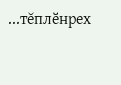...тĕплӗнрех